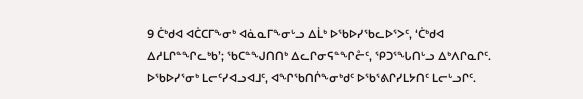9 ᑖᒃᑯᐊ ᐊᑖᑕᒥᖕᓂᒃ ᐊᓈᓇᒥᖕᓂᒡᓗ ᐃᒫᒃ ᐅᖃᐅᓯᖃᓚᐅᕐᐳᑦ, ‘ᑖᒃᑯᐊ ᐃᓱᒪᒋᓐᖏᓚᒃᑲ’; ᖃᑕᓐᖑᑎᑎᒃ ᐃᓚᒋᓂᕋᓐᖏᓔᑦ, ᕿᑐᕐᖓᑎᒡᓗ ᐃᒃᐱᒋᓇᒋᑦ. ᐅᖃᐅᓯᕐᓂᒃ ᒪᓕᑦᓯᐊᓗᐊᒧᑦ, ᐊᖏᖃᑎᒌᖕᓂᒃᑯᑦ ᐅᖃᕐᕕᒋᓯᒪᔭᑎᑦ ᒪᓕᒡᓗᒋᑦ.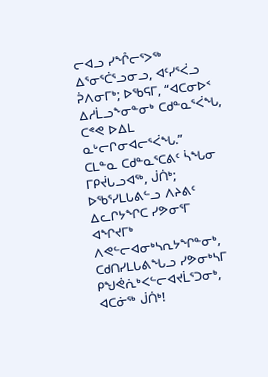ᓕᐊᓗ ᓯᖎᓕᕐᐳᖅ ᐃᕐᓂᕐᑖᕐᓗᓂᓗ, ᐊᑦᓯᕐᐹᓗ ᕉᐱᓂᒥᒃ; ᐅᖃᕋᒥ, “ᐊᑕᓂᐅᑉ ᐃᓱᒫᓗᖕᓂᓐᓂᒃ ᑕᑯᓐᓇᕐᐹᖓ, ᑕᕝᕙ ᐅᐃᒪ ᓇᒡᓕᒋᓂᐊᓕᕐᐹᖓ.”
ᑕᒪᓐᓇ ᑕᑯᓐᓇᕐᑕᕕᑦ ᓵᖓᓂ ᒥᑭᔫᒐᓗᐊᖅ, ᒎᑏᒃ; ᐅᖃᕐᓯᒪᒐᕕᓪᓗ ᐱᔨᕕᑦ ᐃᓚᒋᔭᖏᑕ ᓯᕗᓂᕐᒥ ᐊᖏᔪᒥᒃ ᐱᕙᓪᓕᐊᓂᒃᓴᕆᔭᖏᓐᓂᒃ, ᑕᑯᑎᓯᒪᒐᕕᖓᓗ ᓯᕗᓂᒃᓴᒥ ᑭᖑᕚᕇᒃᐸᓪᓕᐊᔪᒫᕐᑐᓂᒃ, ᐊᑕᓃᖅ ᒎᑏᒃ!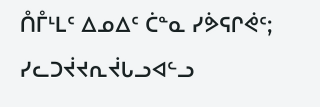ᑍᒤᒻᒪᑦ ᐃᓄᐃᑦ ᑖᓐᓇ ᓯᕘᕋᒋᕚᑦ; ᓯᓚᑐᔫᔪᕆᔫᒐᓗᐊᓪᓗ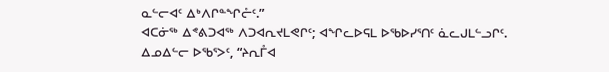ᓇᓪᓕᐊᑦ ᐃᒃᐱᒋᓐᖏᓔᑦ.”
ᐊᑕᓃᖅ ᐃᕝᕕᑐᐊᖅ ᐱᑐᐊᕆᔪᒪᕙᒋᑦ; ᐊᖏᓚᐅᕋᒪ ᐅᖃᐅᓯᕐᑎᑦ ᓈᓚᒍᒪᓪᓗᒋᑦ.
ᐃᓄᐃᓪᓕ ᐅᖃᕐᐳᑦ, “ᔨᕆᒤᐊ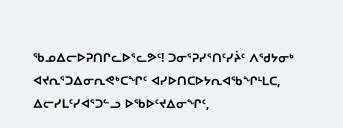ᖃᓄᐃᓕᐅᕈᑎᒋᓚᐅᕐᓚᕗᑦ! ᑐᓂᕐᕈᓯᕐᑎᑦᓯᔩᑦ ᐱᖁᔭᓂᒃ ᐊᔪᕆᕐᑐᐃᓂᕆᕙᒃᑕᖏᑦ ᐊᓯᐅᑎᑕᐅᔭᕆᐊᖃᖏᒻᒪᑕ, ᐃᓕᓯᒪᑦᓯᐊᕐᑐᓪᓗ ᐅᖃᐅᑦᔪᐃᓂᖏᑦ,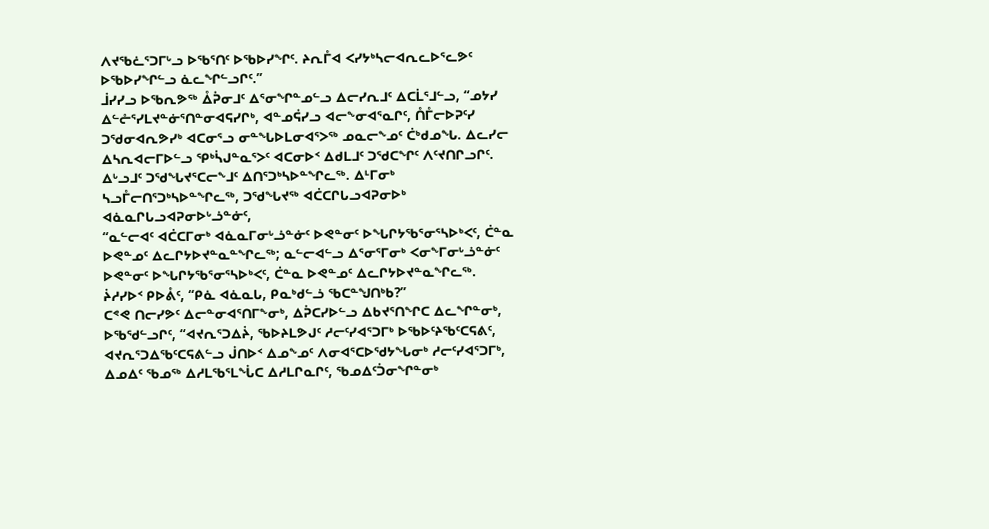ᐱᔪᖃᓛᕐᑐᒥᒡᓗ ᐅᖃᕐᑎᑦ ᐅᖃᐅᓯᖏᑦ. ᔨᕆᒤᐊ ᐸᓯᔭᒃᓴᓕᐊᕆᓚᐅᕐᓚᕗᑦ ᐅᖃᐅᓯᖏᓪᓗ ᓈᓚᖏᓪᓗᒋᑦ.”
ᒨᓯᓯᓗ ᐅᖃᕆᕗᖅ ᐂᕉᓂᒧᑦ ᐃᕐᓂᖏᓐᓄᓪᓗ ᐃᓕᓯᕆᒧᑦ ᐃᑕᒫᕐᒧᓪᓗ, “ᓄᔭᓯ ᐃᓪᓔᕐᓯᒪᔪᓐᓃᕐᑎᓐᓂᐊᕋᓯᒋᒃ, ᐊᓐᓄᕌᓯᓗ ᐊᓕᖕᓂᐊᕐᓇᒋᑦ, ᑍᒤᓕᐅᕈᑦᓯ ᑐᖁᓂᐊᕆᕗᓯᒃ ᐊᑕᓂᕐᓗ ᓂᓐᖓᐅᒪᓂᐊᕐᐳᖅ ᓄᓇᓕᖕᓄᑦ ᑖᒃᑯᓄᖓ. ᐃᓚᓯᓕ ᐃᓴᕆᐊᓕᒥᐅᓪᓗ ᕿᒃᓵᒍᓐᓇᕐᐳᑦ ᐊᑕᓂᐅᑉ ᐃᑯᒪᒧᑦ ᑐᖁᑕᖏᑦ ᐱᑦᔪᑎᒋᓗᒋᑦ.
ᐃᒡᓗᒧᑦ ᑐᖁᖓᔪᕐᑕᓕᖕᒧᑦ ᐃᑎᕐᑐᒃᓴᐅᓐᖏᓚᖅ. ᐃᒻᒥᓂᒃ ᓴᓗᒤᓕᑎᕐᑐᒃᓴᐅᓐᖏᓚᖅ, ᑐᖁᖓᔪᖅ ᐊᑖᑕᒋᒐᓗᐊᕈᓂᐅᒃ ᐊᓈᓇᒋᒐᓗᐊᕈᓂᐅᒡᓘᓐᓃᑦ,
“ᓇᓪᓕᐊᑦ ᐊᑖᑕᒥᓂᒃ ᐊᓈᓇᒥᓂᒡᓘᓐᓃᑦ ᐅᕙᓐᓂᑦ ᐅᖓᒋᔭᖃᕐᓂᕐᓴᐅᒃᐸᑦ, ᑖᓐᓇ ᐅᕙᓐᓄᑦ ᐃᓚᒋᔭᐅᔪᓐᓇᓐᖏᓚᖅ; ᓇᓪᓕᐊᓪᓗ ᐃᕐᓂᕐᒥᓂᒃ ᐸᓂᖕᒥᓂᒡᓘᓐᓃᑦ ᐅᕙᓐᓂᑦ ᐅᖓᒋᔭᖃᕐᓂᕐᓴᐅᒃᐸᑦ, ᑖᓐᓇ ᐅᕙᓐᓄᑦ ᐃᓚᒋᔭᐅᔪᓐᓇᖏᓚᖅ.
ᔩᓱᓯᐅᑉ ᑭᐅᕔᑦ, “ᑭᓈ ᐊᓈᓇᒐ, ᑭᓇᒃᑯᓪᓘ ᖃᑕᓐᖑᑎᒃᑲ?”
ᑕᕝᕙ ᑎᓕᓯᕗᑦ ᐃᓕᓐᓂᐊᕐᑎᒥᖕᓂᒃ, ᐃᕉᑕᓯᐅᓪᓗ ᐃᑲᔪᕐᑎᖏᑕ ᐃᓚᖏᓐᓂᒃ, ᐅᖃᖁᓪᓗᒋᑦ, “ᐊᔪᕆᕐᑐᐃᔩ, ᖃᐅᔨᒪᕗᒍᑦ ᓱᓕᑦᓯᐊᕐᑐᒥᒃ ᐅᖃᐅᑦᔨᖃᑦᑕᕋᕕᑦ, ᐊᔪᕆᕐᑐᐃᖃᑦᑕᕋᕕᓪᓗ ᒎᑎᐅᑉ ᐃᓄᖕᓄᑦ ᐱᓂᐊᕐᑕᐅᖁᔭᖓᓂᒃ ᓱᓕᑦᓯᐊᕐᑐᒥᒃ, ᐃᓄᐃᑦ ᖃᓄᖅ ᐃᓱᒪᖃᕐᒪᖔᑕ ᐃᓱᒪᒋᓇᒋᑦ, ᖃᓄᐃᑦᑑᓂᖏᓐᓂᒃ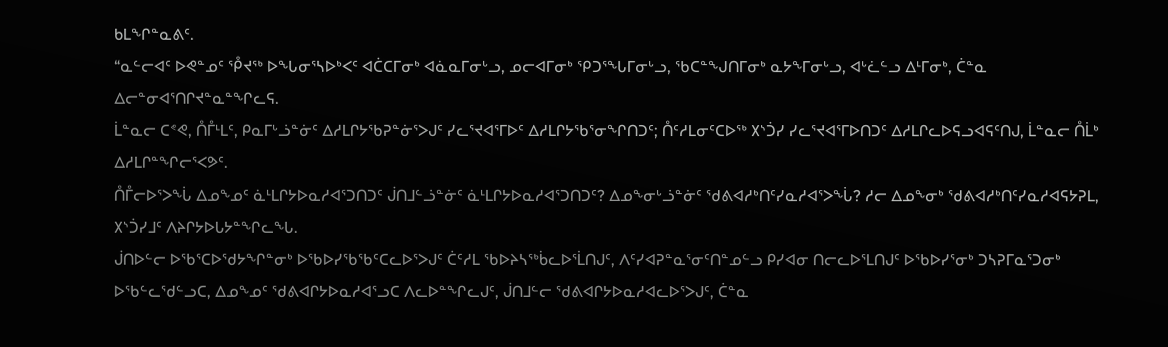ᑲᒪᖏᓐᓇᕕᑦ.
“ᓇᓪᓕᐊᑦ ᐅᕙᓐᓄᑦ ᕾᔪᖅ ᐅᖓᓂᕐᓴᐅᒃᐸᑦ ᐊᑖᑕᒥᓂᒃ ᐊᓈᓇᒥᓂᒡᓗ, ᓄᓕᐊᒥᓂᒃ ᕿᑐᕐᖓᒥᓂᒡᓗ, ᖃᑕᓐᖑᑎᒥᓂᒃ ᓇᔭᖕᒥᓂᒡᓗ, ᐊᒡᓛᓪᓗ ᐃᒻᒥᓂᒃ, ᑖᓐᓇ ᐃᓕᓐᓂᐊᕐᑎᒋᔪᓐᓇᓐᖏᓚᕋ.
ᒫᓐᓇᓕ ᑕᕝᕙ, ᑍᒤᒻᒪᑦ, ᑭᓇᒥᒡᓘᓐᓃᑦ ᐃᓱᒪᒋᔭᖃᕈᓐᓃᕐᐳᒍᑦ ᓯᓚᕐᔪᐊᕐᒥᐅᑦ ᐃᓱᒪᒋᔭᖃᕐᓂᖏᑎᑐᑦ; ᑍᑦᓱᒪᓂᑦᑕᐅᖅ ᙭ᔅᑑᓯ ᓯᓚᕐᔪᐊᕐᒥᐅᑎᑐᑦ ᐃᓱᒪᒋᓚᐅᕋᓗᐊᕋᑦᑎᒍ, ᒫᓐᓇᓕ ᑍᒫᒃ ᐃᓱᒪᒋᓐᖏᓕᕐᐸᕗᑦ.
ᑍᒤᓕᐅᕐᐳᖔ ᐃᓄᖕᓄᑦ ᓈᒻᒪᒋᔭᐅᓇᓱᐊᕐᑐᑎᑐᑦ ᒎᑎᒧᓪᓘᓐᓃᑦ ᓈᒻᒪᒋᔭᐅᓇᓱᐊᕐᑐᑎᑐᑦ? ᐃᓄᖕᓂᒡᓘᓐᓃᑦ ᖁᕕᐊᓱᒃᑎᑦᓯᓇᓱᐊᕐᐳᖔ? ᓱᓕ ᐃᓄᖕᓂᒃ ᖁᕕᐊᓱᒃᑎᑦᓯᓇᓱᐊᕋᔭᕈᒪ, ᙭ᔅᑑᓯᒧᑦ ᐱᔨᒋᔭᐅᒐᔭᓐᖏᓚᖓ.
ᒎᑎᐅᓪᓕ ᐅᖃᕐᑕᐅᖁᔭᖏᓐᓂᒃ ᐅᖃᐅᓯᖃᖃᑦᑕᓚᐅᕐᐳᒍᑦ ᑖᑦᓱᒪ ᖃᐅᔨᓴᖅᑳᓚᐅᕐᒫᑎᒍᑦ, ᐱᑦᓯᐊᕈᓐᓇᕐᓂᑦᑎᓐᓄᓪᓗ ᑭᓯᐊᓂ ᑎᓕᓚᐅᕐᒪᑎᒍᑦ ᐅᖃᐅᓯᕐᓂᒃ ᑐᓴᕈᒥᓇᕐᑐᓂᒃ ᐅᖃᓪᓚᖁᓪᓗᑕ, ᐃᓄᖕᓄᑦ ᖁᕕᐊᒋᔭᐅᓇᓱᐊᕐᓗᑕ ᐱᓚᐅᓐᖏᓚᒍᑦ, ᒎᑎᒧᓪᓕ ᖁᕕᐊᒋᔭᐅᓇᓱᐊᓚᐅᕐᐳᒍᑦ, ᑖᓐᓇ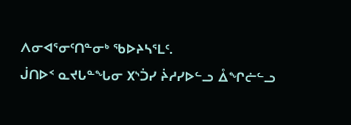ᐱᓂᐊᕐᓂᑦᑎᓐᓂᒃ ᖃᐅᔨᓴᕐᒪᑦ.
ᒎᑎᐅᑉ ᓇᔪᒐᓐᖓᓂ ᙭ᔅᑑᓯ ᔩᓱᓯᐅᓪᓗ ᐂᖏᓖᓪᓗ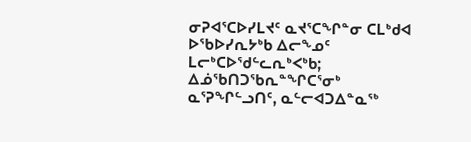ᓂᕈᐊᕐᑕᐅᓯᒪᔪᑦ ᓇᔪᕐᑕᖏᓐᓂ ᑕᒪᒃᑯᐊ ᐅᖃᐅᓯᕆᔭᒃᑲ ᐃᓕᖕᓄᑦ ᒪᓕᒃᑕᐅᖁᓪᓚᕆᒃᐸᒃᑲ; ᐃᓅᖃᑎᑐᖃᕆᓐᖏᑕᕐᓂᒃ ᓇᕐᕈᖏᓪᓗᑎᑦ, ᓇᓪᓕᐊᑐᐃᓐᓇᖅ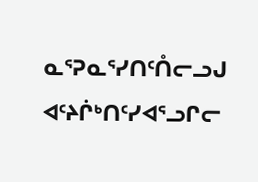ᓇᕐᕈᓇᕐᓯᑎᑦᑍᓕᓗᒍ ᐊᑦᔨᒌᒃᑎᑦᓯᐊᕐᓗᒋᓕ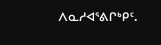ᐱᓇᓱᐊᕐᕕᒋᒃᑭᑦ.